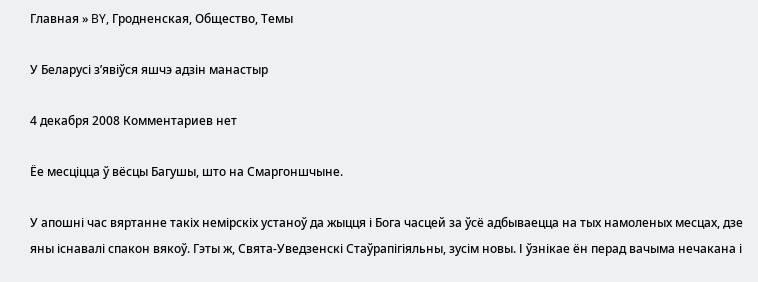Главная » BY, Гродненская, Общество, Темы

У Беларусі з’явіўся яшчэ адзін манастыр

4 декабря 2008 Комментариев нет

Ёе месціцца ў вёсцы Багушы, што на Смаргоншчыне.

У апошні час вяртанне такіх немірскіх устаноў да жыцця і Бога часцей за ўсё адбываецца на тых намоленых месцах, дзе яны існавалі спакон вякоў. Гэты ж, Свята-Уведзенскі Стаўрапігіяльны, зусім новы. І ўзнікае ён перад вачыма нечакана і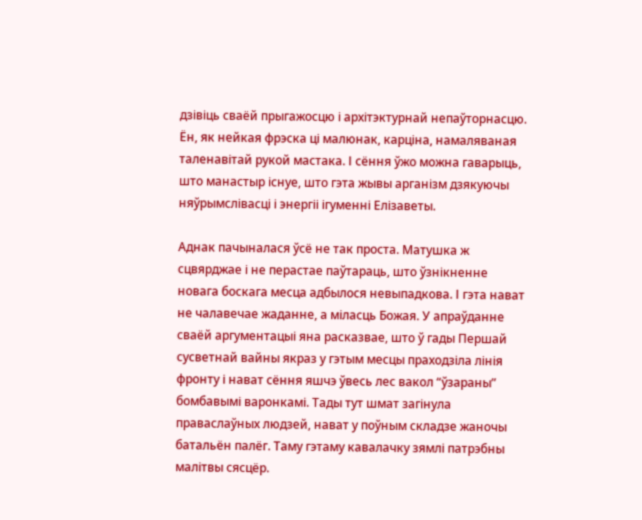дзівіць сваёй прыгажосцю і архітэктурнай непаўторнасцю. Ён, як нейкая фрэска ці малюнак, карціна, намаляваная таленавітай рукой мастака. І сёння ўжо можна гаварыць, што манастыр існуе, што гэта жывы арганізм дзякуючы няўрымслівасці і энергіі ігуменні Елізаветы.

Аднак пачыналася ўсё не так проста. Матушка ж сцвярджае і не перастае паўтараць, што ўзнікненне новага боскага месца адбылося невыпадкова. І гэта нават не чалавечае жаданне, а міласць Божая. У апраўданне сваёй аргументацыі яна расказвае, што ў гады Першай сусветнай вайны якраз у гэтым месцы праходзіла лінія фронту і нават сёння яшчэ ўвесь лес вакол “ўзараны” бомбавымі варонкамі. Тады тут шмат загінула праваслаўных людзей, нават у поўным складзе жаночы батальён палёг. Таму гэтаму кавалачку зямлі патрэбны малітвы сясцёр.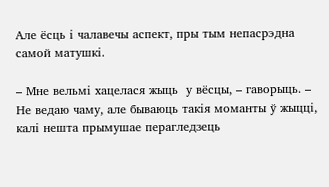Але ёсць і чалавечы аспект, пры тым непасрэдна самой матушкі.

– Мне вельмі хацелася жыць  у вёсцы, – гаворыць. – Не ведаю чаму, але бываюць такія моманты ў жыцці, калі нешта прымушае перагледзець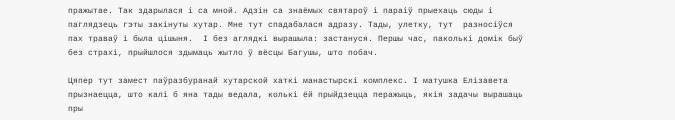пражытае. Так здарылася і са мной. Адзін са знаёмых святароў і параіў прыехаць сюды і паглядзець гэты закінуты хутар. Мне тут спадабалася адразу. Тады, улетку, тут  разносіўся пах траваў і была цішыня.  І без аглядкі вырашыла: застануся. Першы час, паколькі домік быў без страхі, прыйшлося здымаць жытло ў вёсцы Багушы, што побач.

Цяпер тут замест паўразбуранай хутарской хаткі манастырскі комплекс. І матушка Елізавета прызнаецца, што калі б яна тады ведала, колькі ёй прыйдзецца перажыць, якія задачы вырашаць пры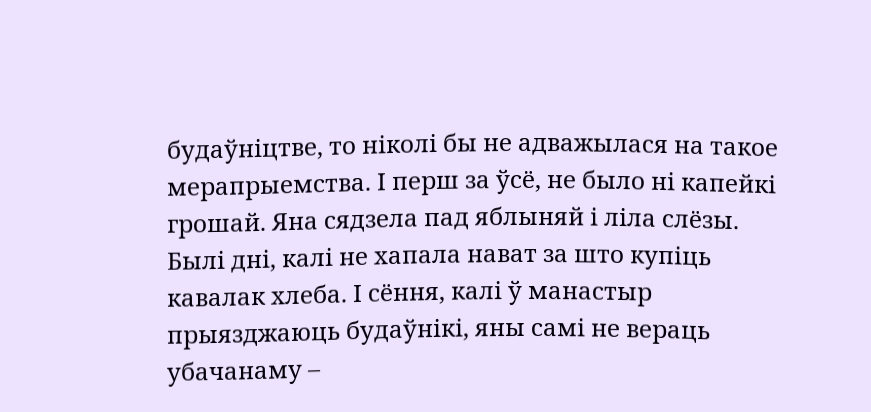будаўніцтве, то ніколі бы не адважылася на такое мерапрыемства. І перш за ўсё, не было ні капейкі грошай. Яна сядзела пад яблыняй і ліла слёзы. Былі дні, калі не хапала нават за што купіць кавалак хлеба. І сёння, калі ў манастыр прыязджаюць будаўнікі, яны самі не вераць убачанаму –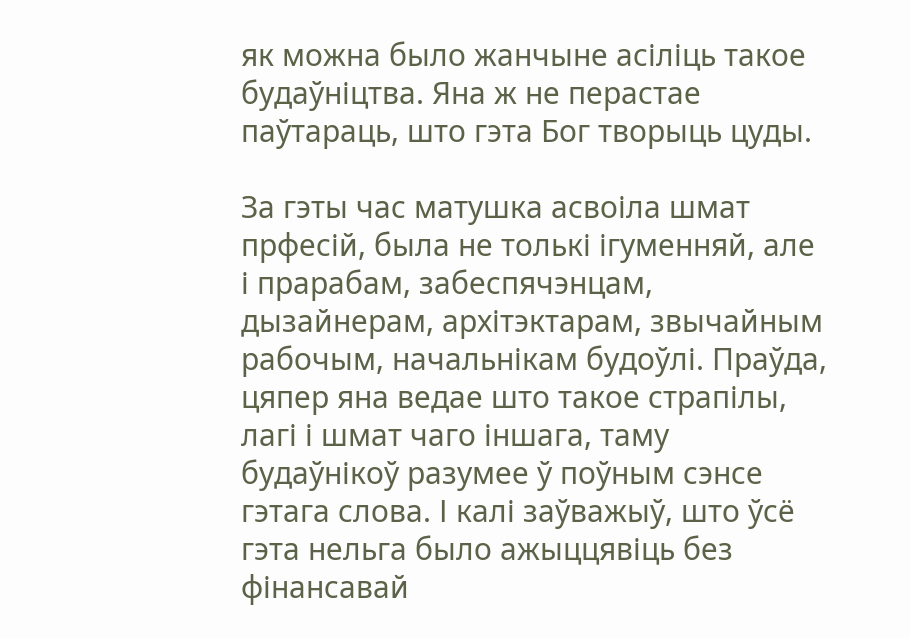як можна было жанчыне асіліць такое будаўніцтва. Яна ж не перастае паўтараць, што гэта Бог творыць цуды.

За гэты час матушка асвоіла шмат прфесій, была не толькі ігуменняй, але і прарабам, забеспячэнцам, дызайнерам, архітэктарам, звычайным рабочым, начальнікам будоўлі. Праўда, цяпер яна ведае што такое страпілы, лагі і шмат чаго іншага, таму будаўнікоў разумее ў поўным сэнсе гэтага слова. І калі заўважыў, што ўсё гэта нельга было ажыццявіць без фінансавай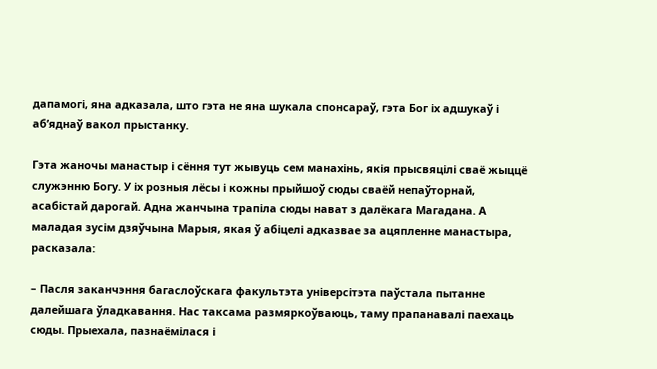дапамогі, яна адказала, што гэта не яна шукала спонсараў, гэта Бог іх адшукаў і аб’яднаў вакол прыстанку.

Гэта жаночы манастыр і сёння тут жывуць сем манахінь, якія прысвяцілі сваё жыццё служэнню Богу. У іх розныя лёсы і кожны прыйшоў сюды сваёй непаўторнай, асабістай дарогай. Адна жанчына трапіла сюды нават з далёкага Магадана. А маладая зусім дзяўчына Марыя, якая ў абіцелі адказвае за ацяпленне манастыра, расказала:

– Пасля заканчэння багаслоўскага факультэта універсітэта паўстала пытанне  далейшага ўладкавання. Нас таксама размяркоўваюць, таму прапанавалі паехаць сюды. Прыехала, пазнаёмілася і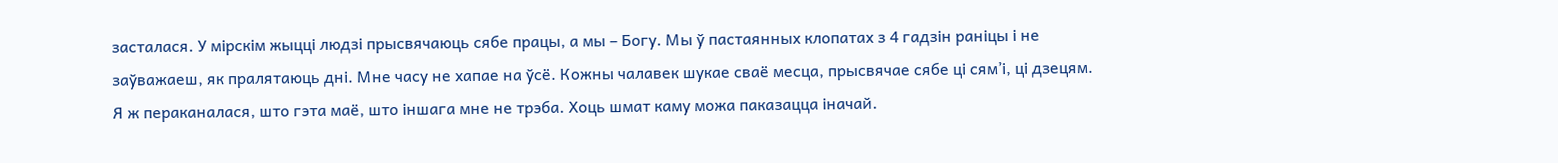засталася. У мірскім жыцці людзі прысвячаюць сябе працы, а мы – Богу. Мы ў пастаянных клопатах з 4 гадзін раніцы і не заўважаеш, як пралятаюць дні. Мне часу не хапае на ўсё. Кожны чалавек шукае сваё месца, прысвячае сябе ці сям’і, ці дзецям. Я ж пераканалася, што гэта маё, што іншага мне не трэба. Хоць шмат каму можа паказацца іначай.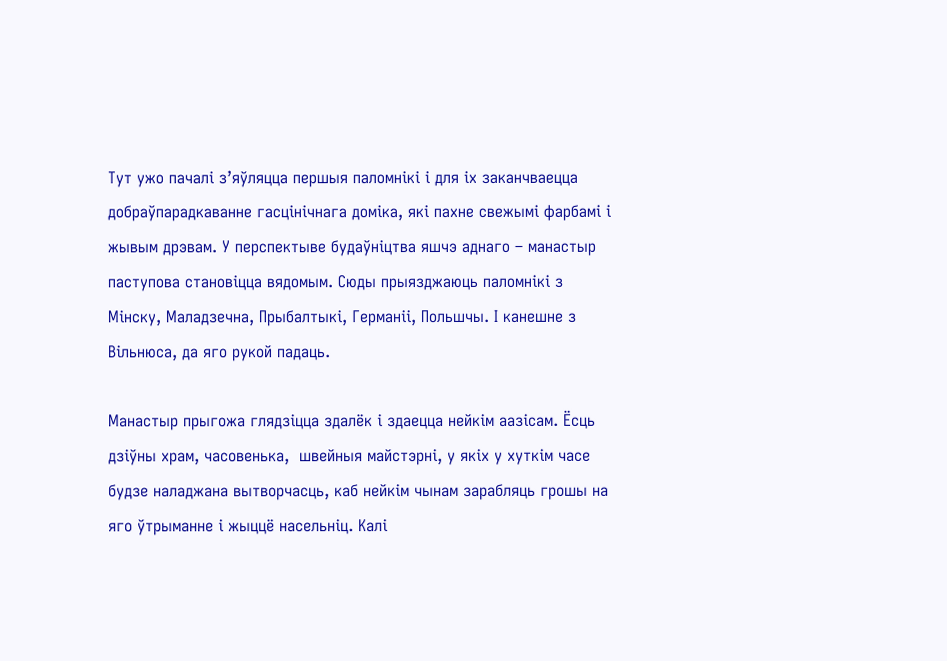Тут ужо пачалі з’яўляцца першыя паломнікі і для іх заканчваецца добраўпарадкаванне гасцінічнага доміка, які пахне свежымі фарбамі і жывым дрэвам. У перспектыве будаўніцтва яшчэ аднаго – манастыр паступова становіцца вядомым. Сюды прыязджаюць паломнікі з Мінску, Маладзечна, Прыбалтыкі, Германіі, Польшчы. І канешне з Вільнюса, да яго рукой падаць.

Манастыр прыгожа глядзіцца здалёк і здаецца нейкім аазісам. Ёсць дзіўны храм, часовенька,  швейныя майстэрні, у якіх у хуткім часе будзе наладжана вытворчасць, каб нейкім чынам зарабляць грошы на яго ўтрыманне і жыццё насельніц. Калі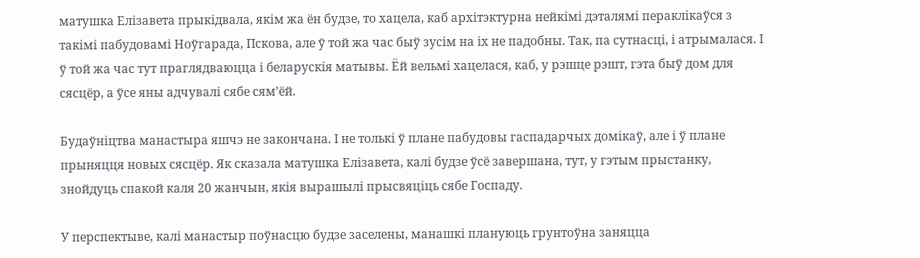матушка Елізавета прыкідвала, якім жа ён будзе, то хацела, каб архітэктурна нейкімі дэталямі пераклікаўся з такімі пабудовамі Ноўгарада, Пскова, але ў той жа час быў зусім на іх не падобны. Так, па сутнасці, і атрымалася. І ў той жа час тут праглядваюцца і беларускія матывы. Ёй вельмі хацелася, каб, у рэшце рэшт, гэта быў дом для сясцёр, а ўсе яны адчувалі сябе сям’ёй.

Будаўніцтва манастыра яшчэ не закончана. І не толькі ў плане пабудовы гаспадарчых домікаў, але і ў плане прыняцця новых сясцёр. Як сказала матушка Елізавета, калі будзе ўсё завершана, тут, у гэтым прыстанку, знойдуць спакой каля 20 жанчын, якія вырашылі прысвяціць сябе Госпаду.

У перспектыве, калі манастыр поўнасцю будзе заселены, манашкі плануюць грунтоўна заняцца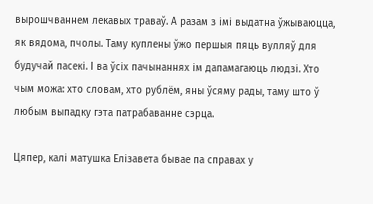вырошчваннем лекавых траваў. А разам з імі выдатна ўжываюцца, як вядома, пчолы. Таму куплены ўжо першыя пяць вулляў для будучай пасекі. І ва ўсіх пачынаннях ім дапамагаюць людзі. Хто чым можа: хто словам, хто рублём, яны ўсяму рады, таму што ў любым выпадку гэта патрабаванне сэрца.

Цяпер, калі матушка Елізавета бывае па справах у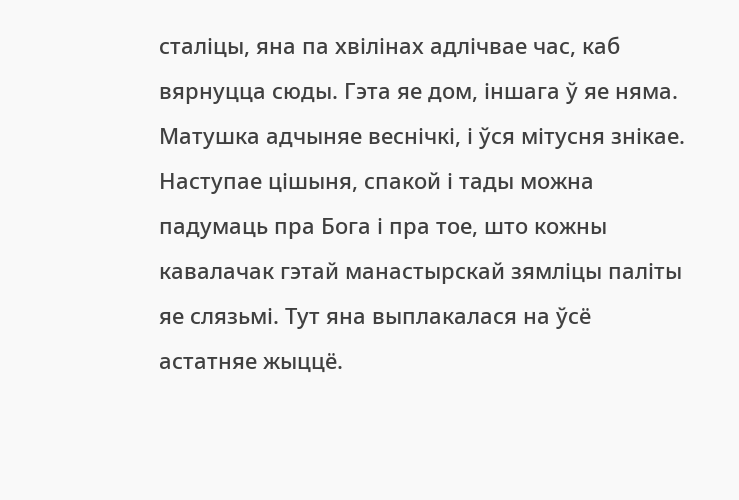сталіцы, яна па хвілінах адлічвае час, каб вярнуцца сюды. Гэта яе дом, іншага ў яе няма. Матушка адчыняе веснічкі, і ўся мітусня знікае. Наступае цішыня, спакой і тады можна падумаць пра Бога і пра тое, што кожны кавалачак гэтай манастырскай зямліцы паліты яе слязьмі. Тут яна выплакалася на ўсё астатняе жыццё.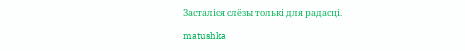Засталіся слёзы толькі для радасці.

matushka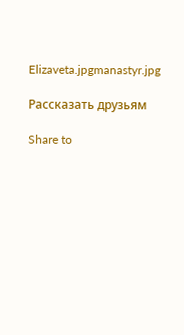Elizaveta.jpgmanastyr.jpg

Рассказать друзьям

Share to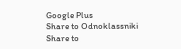Google Plus
Share to Odnoklassniki
Share to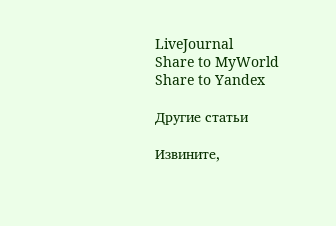LiveJournal
Share to MyWorld
Share to Yandex

Другие статьи

Извините,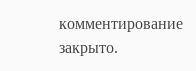комментирование закрыто.